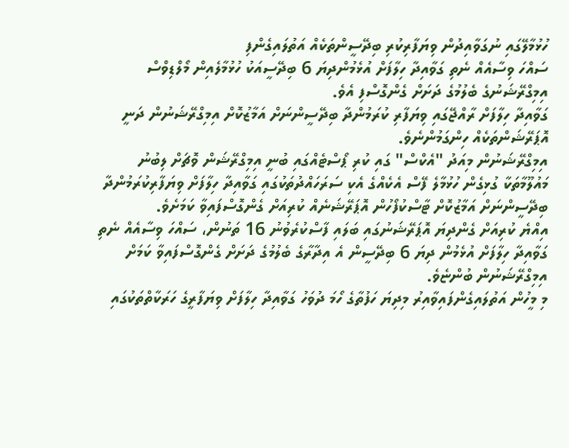ހުޅުމާލޭގައި ނުގަވާއިދުން ވިޔަފާރިކުރި ބިދޭސީންތަކެއް އަތުލައިގެންފި
ސައްހަ ވިސާއެއް ނެތި ގަވާއިދާ ހިލާފަށް އުޅެމުންދިޔަ 6 ބިދޭސީއަކު ހުޅުމާލެއިން މޯލްޑިވްސް އިމިގްރޭޝަނުގެ ބެލުމުގެ ދަށަށް ގެންގޮސްފި އެވެ.
ގަވާއިދާ ހިލާފަށް ރާއްޖޭގައި ވިޔަފާރި ކުރަމުންދާ ބިދޭސީންނަށް އަމާޒުކޮށް އިމިގްރޭޝަނުން ދަނީ އޮޕަރޭޝަންތަކެއް ހިންގަމުންނެވެ.
އިމިގްރޭޝަނުން މިއަދު "އެކްސް" ގައި ކުރި ޕޯސްޓެއްގައި ބުނީ އިމިގްރޭޝަން ވޮޗަށް ލިބުނު މައުލޫމާތަކާ ގުޅިގެން ހުޅުމާލެ ފޭސް އެކެއްގެ އެކި ސަރަހައްދުތަކުގައި ގަވާއިދާ ހިލާފަށް ވިޔަފާރިކުރަމުންދާ ބިދޭސީންނަށް އަމާޒުކޮށް ޓާސްކުފޯހުން އޮޕަރޭޝަނެއް ކުރިއަށް ގެންގޮސްފައިވާ ކަމަށެވެ.
އިއްޔެ ކުރިއަށް ގެންދިޔަ އޮޕަރޭޝަނުގައި ބަލައި ފާސްކުރެވުނު 16 ތަނުން، ސައްހަ ވިސާއެއް ނެތި ގަވާއިދާ ހިލާފަށް އުޅެމުން ދިޔަ 6 ބިދޭސީން އެ އިދާރާގެ ބެލުމުގެ ދަށަށް ގެންގޮސްފައިވާ ކަމަށް އިމިގްރޭޝަނުން ބުންޏެވެ.
މި މީހުން އަތުލައިގެންފައިވާއިރު މިދިޔަ ހަފުތާގެ ހޯމަ ދުވަހު ގަވާއިދާ ހިލާފަށް ވިޔަފާރީގެ ހަރަކާތްތަކުގައި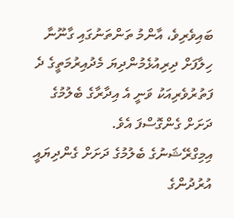ބައިވެރިވެ، އާންމު ތަންތަނުގައި ގާނޫނާ ހިލާފަށް ދިރިއުޅެމުންދިޔަ މެދުއިރުމަތީގެ ދެ ފަތުރުވެރިއަކު ވަނީ އެ އިދާރާގެ ބެލުމުގެ ދަށަށް ގެންގޮސްފަ އެވެ.
އިމިގްރޭޝަނުގެ ބެލުމުގެ ދަށަށް ގެންދިޔައީ އުރުދުންގެ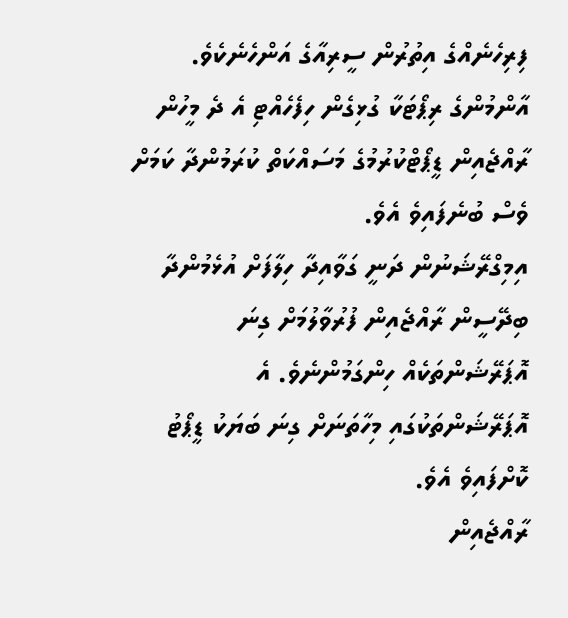ފިރިހެނެއްގެ އިތުރުން ސީރިއާގެ އަންހެނެކެވެ. އާންމުންގެ ރިޕޯޓަކާ ގުޅިގެން ހިފެހެއްޓި އެ ދެ މީހުން ރާއްޖެއިން ޑީޕޯޓްކުރުމުގެ މަސައްކަތް ކުރަމުންދާ ކަމަށް ވެސް ބުނެފައިވެ އެވެ.
އިމިގްރޭޝަނުން ދަނީ ގަވާއިދާ ހިލާފަށް އުޅެމުންދާ ބިދޭސީން ރާއްޖެއިން ފުރުވާލުމަށް ގިނަ އޮޕަރޭޝަންތަކެއް ހިންގަމުންނެވެ. އެ އޮޕަރޭޝަންތަކުގައި މިހާތަނަށް ގިނަ ބަޔަކު ޑީޕޯޓު ކޮށްފައިވެ އެވެ.
ރާއްޖެއިން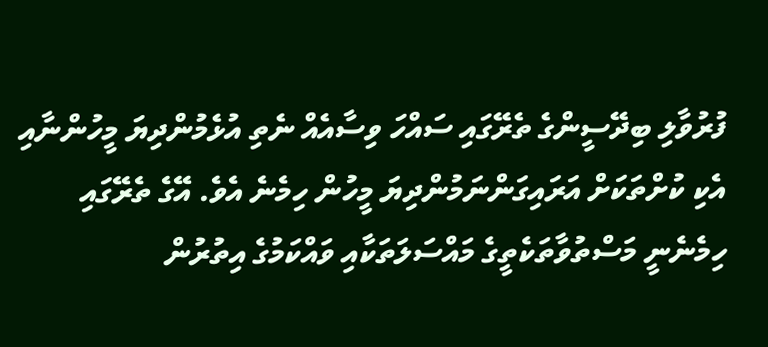ފުރުވާލި ބިދޭސީންގެ ތެރޭގައި ސައްހަ ވިސާއެއް ނެތި އުޅެމުންދިޔަ މީހުންނާއި އެކި ކުށްތަކަށް އަރައިގަންނަމުންދިޔަ މީހުން ހިމެނެ އެވެ. އޭގެ ތެރޭގައި ހިމެނެނީ މަސްތުވާތަކެތީގެ މައްސަލަތަކާއި ވައްކަމުގެ އިތުރުން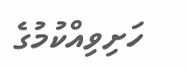ހަށިވިއްކުމުގެ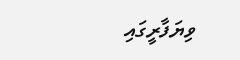ވިޔަފާރީގައި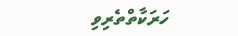ހަރަކާތްތެރިވި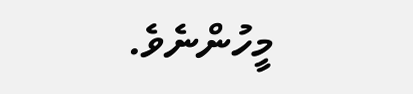މީހުންނެވެ.